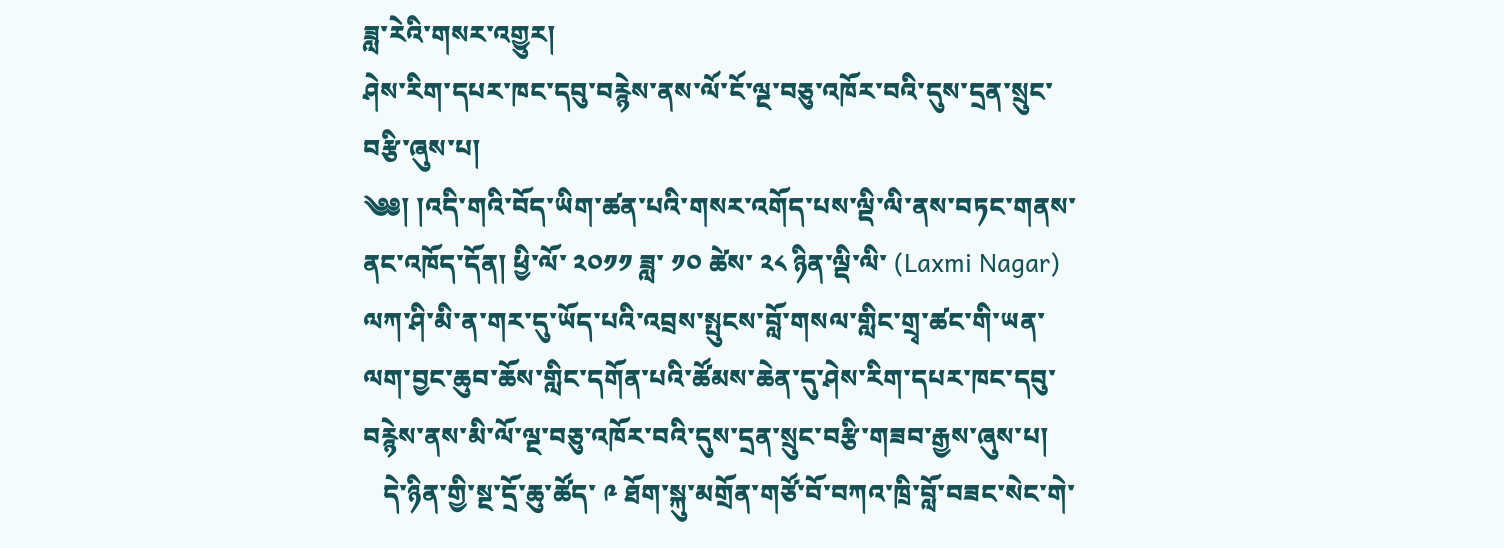ཟླ་རེའི་གསར་འགྱུར།
ཤེས་རིག་དཔར་ཁང་དབུ་བརྙེས་ནས་ལོ་ངོ་ལྔ་བཅུ་འཁོར་བའི་དུས་དྲན་སྲུང་བརྩི་ཞུས་པ།
༄༅། །འདི་གའི་བོད་ཡིག་ཚན་པའི་གསར་འགོད་པས་ལྡི་ལི་ནས་བཏང་གནས་ནང་འཁོད་དོན། ཕྱི་ལོ་ ༢༠༡༡ ཟླ་ ༡༠ ཚེས་ ༢༨ ཉིན་ལྡི་ལི་ (Laxmi Nagar) ལཀ་ཤི་མི་ན་གར་དུ་ཡོད་པའི་འབྲས་སྤུངས་བློ་གསལ་གླིང་གྲྭ་ཚང་གི་ཡན་ལག་བྱང་ཆུབ་ཆོས་གླིང་དགོན་པའི་ཚོམས་ཆེན་དུ་ཤེས་རིག་དཔར་ཁང་དབུ་བརྙེས་ནས་མི་ལོ་ལྔ་བཅུ་འཁོར་བའི་དུས་དྲན་སྲུང་བརྩི་གཟབ་རྒྱས་ཞུས་པ།
   དེ་ཉིན་གྱི་སྔ་དྲོ་ཆུ་ཚོད་ ༩ ཐོག་སྐུ་མགྲོན་གཙོ་བོ་བཀའ་ཁྲི་བློ་བཟང་སེང་གེ་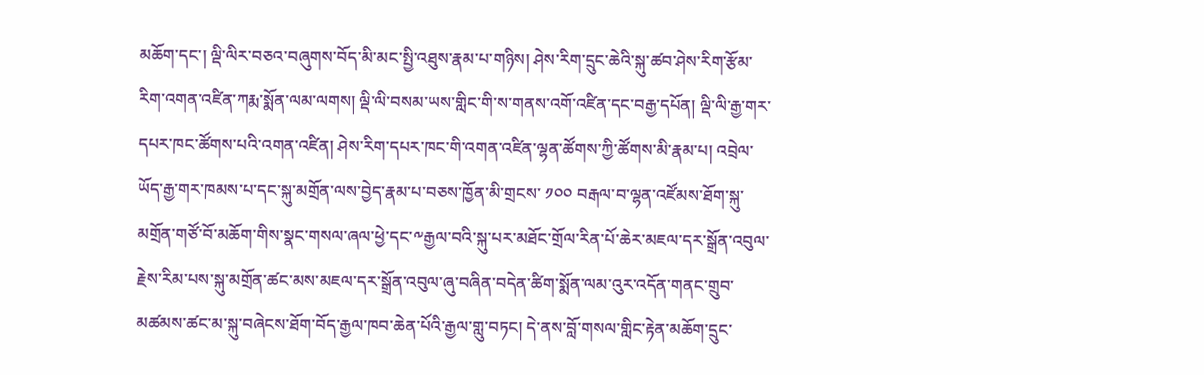མཆོག་དང་། ལྡི་ལིར་བཅའ་བཞུགས་བོད་མི་མང་སྤྱི་འཐུས་རྣམ་པ་གཉིས། ཤེས་རིག་དྲུང་ཆེའི་སྐུ་ཚབ་ཤེས་རིག་རྩོམ་རིག་འགན་འཛིན་ཀརྨ་སྨོན་ལམ་ལགས། ལྡི་ལི་བསམ་ཡས་གླིང་གི་ས་གནས་འགོ་འཛིན་དང་བརྒྱ་དཔོན། ལྡི་ལི་རྒྱ་གར་དཔར་ཁང་ཚོགས་པའི་འགན་འཛིན། ཤེས་རིག་དཔར་ཁང་གི་འགན་འཛིན་ལྷན་ཚོགས་ཀྱི་ཚོགས་མི་རྣམ་པ། འབྲེལ་ཡོད་རྒྱ་གར་ཁམས་པ་དང་སྐུ་མགྲོན་ལས་བྱེད་རྣམ་པ་བཅས་ཁྱོན་མི་གྲངས་ ༡༠༠ བརྒལ་བ་ལྷན་འཛོམས་ཐོག་སྐུ་མགྲོན་གཙོ་བོ་མཆོག་གིས་སྣང་གསལ་ཞལ་ཕྱེ་དང་༸རྒྱལ་བའི་སྐུ་པར་མཐོང་གྲོལ་རིན་པོ་ཆེར་མཇལ་དར་སྒྲོན་འབུལ་རྗེས་རིམ་པས་སྐུ་མགྲོན་ཚང་མས་མཇལ་དར་སྒྲོན་འབུལ་ཞུ་བཞིན་བདེན་ཚིག་སྨོན་ལམ་འུར་འདོན་གནང་གྲུབ་མཚམས་ཚང་མ་སྐུ་བཞེངས་ཐོག་བོད་རྒྱལ་ཁབ་ཆེན་པོའི་རྒྱལ་གླུ་བཏང། དེ་ནས་བློ་གསལ་གླིང་རྟེན་མཆོག་དྲུང་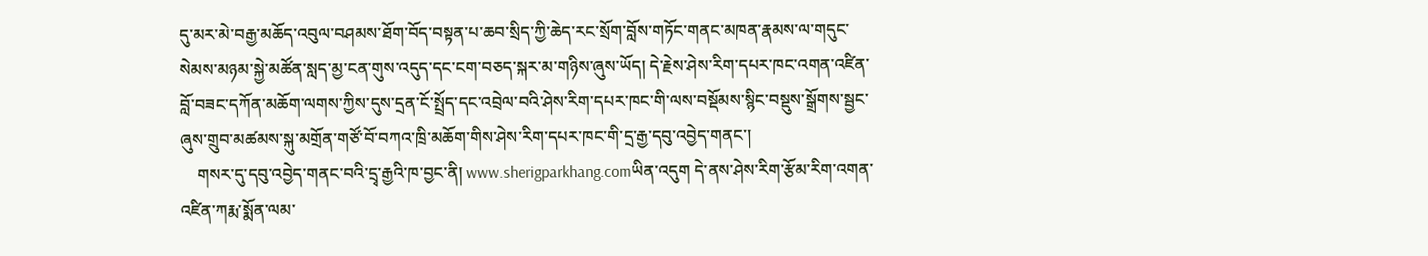དུ་མར་མེ་བརྒྱ་མཆོད་འབུལ་བཤམས་ཐོག་བོད་བསྟན་པ་ཆབ་སྲིད་ཀྱི་ཆེད་རང་སྲོག་བློས་གཏོང་གནང་མཁན་རྣམས་ལ་གདུང་སེམས་མཉམ་སྐྱེ་མཚོན་སླད་མྱ་ངན་གུས་འདུད་དང་ངག་བཅད་སྐར་མ་གཉིས་ཞུས་ཡོད། དེ་རྗེས་ཤེས་རིག་དཔར་ཁང་འགན་འཛིན་བློ་བཟང་དཀོན་མཆོག་ལགས་ཀྱིས་དུས་དྲན་ངོ་སྤྲོད་དང་འབྲེལ་བའི་ཤེས་རིག་དཔར་ཁང་གི་ལས་བསྡོམས་སྙིང་བསྡུས་སྒྲོགས་སྦྱང་ཞུས་གྲུབ་མཚམས་སྐུ་མགྲོན་གཙོ་བོ་བཀའ་ཁྲི་མཆོག་གིས་ཤེས་རིག་དཔར་ཁང་གི་དྲ་རྒྱ་དབུ་འབྱེད་གནང་།
    གསར་དུ་དབུ་འབྱེད་གནང་བའི་དྲྭ་རྒྱའི་ཁ་བྱང་ནི། www.sherigparkhang.comཡིན་འདུག དེ་ནས་ཤེས་རིག་རྩོམ་རིག་འགན་འཛིན་ཀརྨ་སྨོན་ལམ་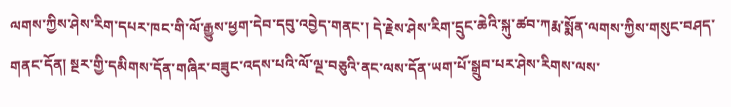ལགས་ཀྱིས་ཤེས་རིག་དཔར་ཁང་གི་ལོ་རྒྱུས་ཕྱག་དེབ་དབུ་འབྱེད་གནང་། དེ་རྗེས་ཤེས་རིག་དྲུང་ཆེའི་སྐུ་ཚབ་ཀརྨ་སྨོན་ལགས་ཀྱིས་གསུང་བཤད་གནང་དོན། སྔར་གྱི་དམིགས་དོན་གཞིར་བཟུང་འདས་པའི་ལོ་ལྔ་བཅུའི་ནང་ལས་དོན་ཡག་པོ་སྒྲུབ་པར་ཤེས་རིགས་ལས་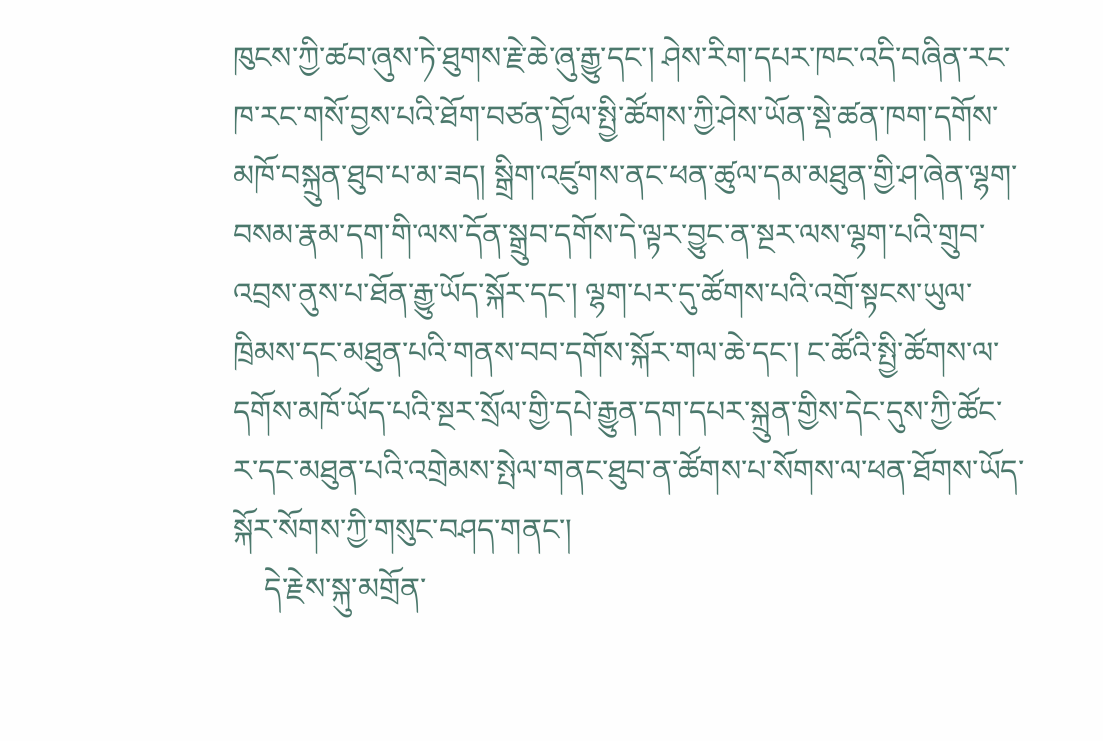ཁུངས་ཀྱི་ཚབ་ཞུས་ཏེ་ཐུགས་རྗེ་ཆེ་ཞུ་རྒྱུ་དང་། ཤེས་རིག་དཔར་ཁང་འདི་བཞིན་རང་ཁ་རང་གསོ་བྱས་པའི་ཐོག་བཙན་བྱོལ་སྤྱི་ཚོགས་ཀྱི་ཤེས་ཡོན་སྡེ་ཚན་ཁག་དགོས་མཁོ་བསྐྲུན་ཐུབ་པ་མ་ཟད། སྒྲིག་འཛུགས་ནང་ཕན་ཚུལ་དམ་མཐུན་གྱི་ཤ་ཞེན་ལྷག་བསམ་རྣམ་དག་གི་ལས་དོན་སྒྲུབ་དགོས་དེ་ལྟར་བྱུང་ན་སྔར་ལས་ལྷག་པའི་གྲུབ་འབྲས་ནུས་པ་ཐོན་རྒྱུ་ཡོད་སྐོར་དང་། ལྷག་པར་དུ་ཚོགས་པའི་འགྲོ་སྟངས་ཡུལ་ཁྲིམས་དང་མཐུན་པའི་གནས་བབ་དགོས་སྐོར་གལ་ཆེ་དང་། ང་ཚོའི་སྤྱི་ཚོགས་ལ་དགོས་མཁོ་ཡོད་པའི་སྔར་སྲོལ་གྱི་དཔེ་རྒྱུན་དག་དཔར་སྐྲུན་གྱིས་དེང་དུས་ཀྱི་ཚོང་ར་དང་མཐུན་པའི་འགྲེམས་སྤེལ་གནང་ཐུབ་ན་ཚོགས་པ་སོགས་ལ་ཕན་ཐོགས་ཡོད་སྐོར་སོགས་ཀྱི་གསུང་བཤད་གནང་།
    དེ་རྗེས་སྐུ་མགྲོན་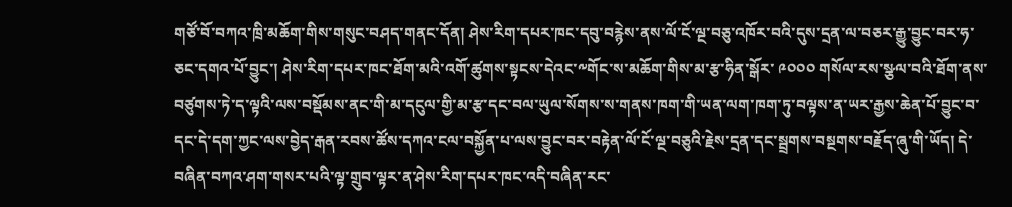གཙོ་བོ་བཀའ་ཁྲི་མཆོག་གིས་གསུང་བཤད་གནང་དོན། ཤེས་རིག་དཔར་ཁང་དབུ་བརྙེས་ནས་ལོ་ངོ་ལྔ་བཅུ་འཁོར་བའི་དུས་དྲན་ལ་བཅར་རྒྱུ་བྱུང་བར་ཧ་ཅང་དགའ་པོ་བྱུང་། ཤེས་རིག་དཔར་ཁང་ཐོག་མའི་འགོ་ཚུགས་སྟངས་དེའང་༸གོང་ས་མཆོག་གིས་མ་རྩ་ཧིན་སྒོར་ ༩༠༠༠ གསོལ་རས་སྩལ་བའི་ཐོག་ནས་བཙུགས་ཏེ་ད་ལྟའི་ལས་བསྡོམས་ནང་གི་མ་དངུལ་གྱི་མ་རྩ་དང་བལ་ཡུལ་སོགས་ས་གནས་ཁག་གི་ཡན་ལག་ཁག་ཏུ་བལྟས་ན་ཡར་རྒྱས་ཆེན་པོ་བྱུང་བ་དང་དེ་དག་ཀྱང་ལས་བྱེད་རྒན་རབས་ཚོས་དཀའ་ངལ་བསྐྱོན་པ་ལས་བྱུང་བར་བརྟེན་ལོ་ངོ་ལྔ་བཅུའི་རྗེས་དྲན་དང་སྦྲགས་བསྔགས་བརྗོད་ཞུ་གི་ཡོད། དེ་བཞིན་བཀའ་ཤག་གསར་པའི་ལྟ་གྲུབ་ལྟར་ན་ཤེས་རིག་དཔར་ཁང་འདི་བཞིན་རང་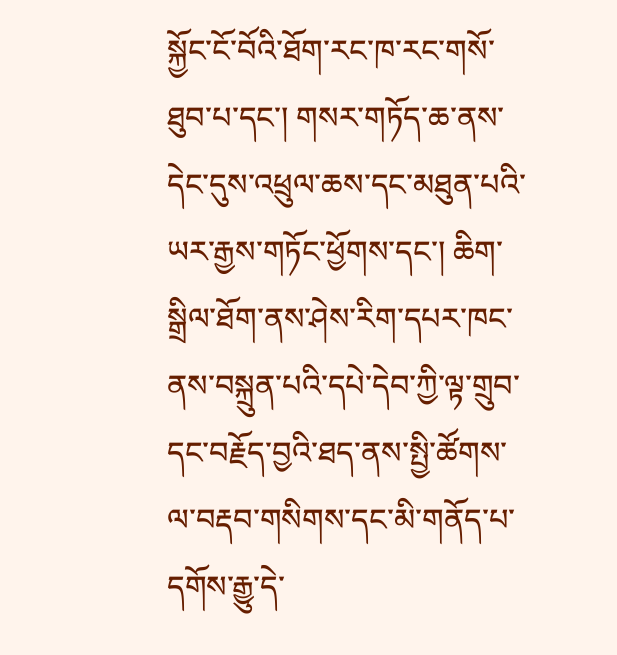སྐྱོང་ངོ་བོའི་ཐོག་རང་ཁ་རང་གསོ་ཐུབ་པ་དང་། གསར་གཏོད་ཆ་ནས་དེང་དུས་འཕྲུལ་ཆས་དང་མཐུན་པའི་ཡར་རྒྱས་གཏོང་ཕྱོགས་དང་། ཆིག་སྒྲིལ་ཐོག་ནས་ཤེས་རིག་དཔར་ཁང་ནས་བསྐྲུན་པའི་དཔེ་དེབ་ཀྱི་ལྟ་གྲུབ་དང་བརྗོད་བྱའི་ཐད་ནས་སྤྱི་ཚོགས་ལ་བརྡབ་གསིགས་དང་མི་གནོད་པ་དགོས་རྒྱུ་དེ་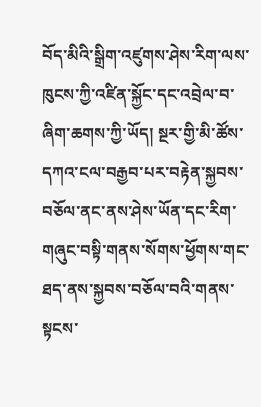བོད་མིའི་སྒྲིག་འཛུགས་ཤེས་རིག་ལས་ཁུངས་ཀྱི་འཛིན་སྐྱོང་དང་འབྲེལ་བ་ཞིག་ཆགས་ཀྱི་ཡོད། སྔར་གྱི་མི་ཚོས་དཀའ་ངལ་བརྒྱབ་པར་བརྟེན་སྐྱབས་བཅོལ་ནང་ནས་ཤེས་ཡོན་དང་རིག་གཞུང་བསྟི་གནས་སོགས་ཕྱོགས་གང་ཐད་ནས་སྐྱབས་བཅོལ་བའི་གནས་སྟངས་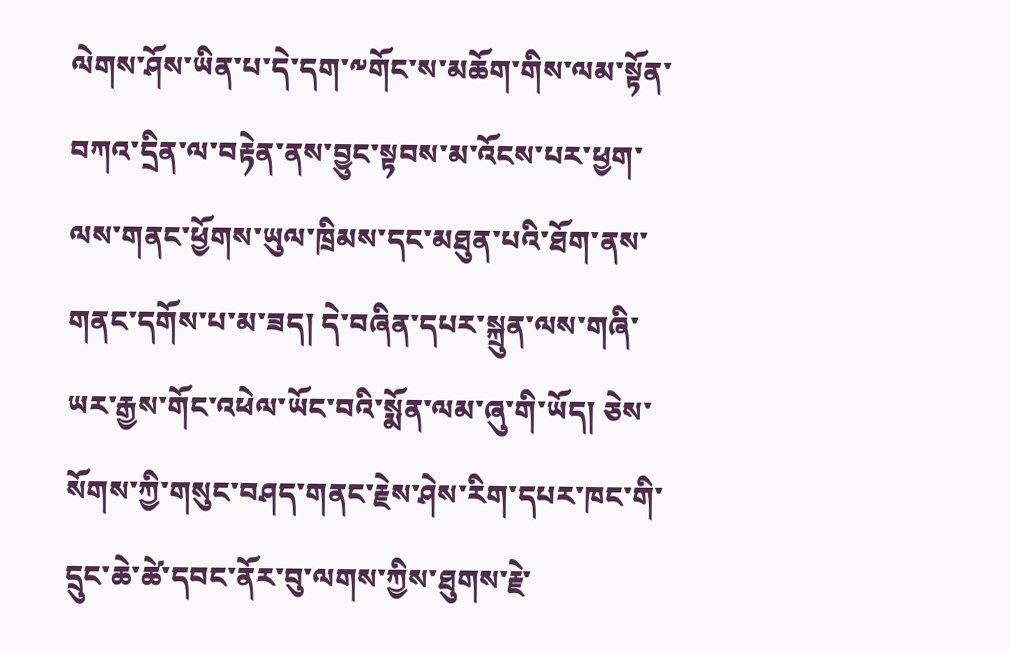ལེགས་ཤོས་ཡིན་པ་དེ་དག་༸གོང་ས་མཆོག་གིས་ལམ་སྟོན་བཀའ་དྲིན་ལ་བརྟེན་ནས་བྱུང་སྟབས་མ་འོངས་པར་ཕྱག་ལས་གནང་ཕྱོགས་ཡུལ་ཁྲིམས་དང་མཐུན་པའི་ཐོག་ནས་གནང་དགོས་པ་མ་ཟད། དེ་བཞིན་དཔར་སྐྲུན་ལས་གཞི་ཡར་རྒྱས་གོང་འཕེལ་ཡོང་བའི་སྨོན་ལམ་ཞུ་གི་ཡོད། ཅེས་སོགས་ཀྱི་གསུང་བཤད་གནང་རྗེས་ཤེས་རིག་དཔར་ཁང་གི་དྲུང་ཆེ་ཚེ་དབང་ནོར་བུ་ལགས་ཀྱིས་ཐུགས་རྗེ་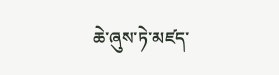ཆེ་ཞུས་ཏེ་མཛད་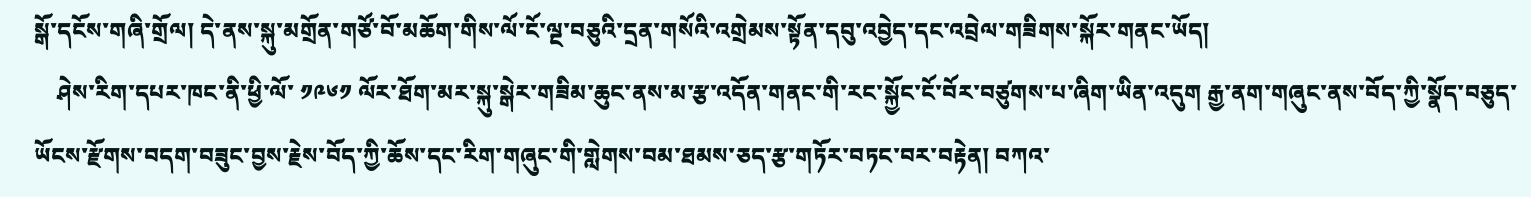སྒོ་དངོས་གཞི་གྲོལ། དེ་ནས་སྐུ་མགྲོན་གཙོ་བོ་མཆོག་གིས་ལོ་ངོ་ལྔ་བཅུའི་དྲན་གསོའི་འགྲེམས་སྟོན་དབུ་འབྱེད་དང་འབྲེལ་གཟིགས་སྐོར་གནང་ཡོད།
    ཤེས་རིག་དཔར་ཁང་ནི་ཕྱི་ལོ་ ༡༩༦༡ ལོར་ཐོག་མར་སྐུ་སྒེར་གཟིམ་ཆུང་ནས་མ་རྩ་འདོན་གནང་གི་རང་སྐྱོང་ངོ་བོར་བཙུགས་པ་ཞིག་ཡིན་འདུག རྒྱ་ནག་གཞུང་ནས་བོད་ཀྱི་སྣོད་བཅུད་ཡོངས་རྫོགས་བདག་བཟུང་བྱས་རྗེས་བོད་ཀྱི་ཆོས་དང་རིག་གཞུང་གི་གླེགས་བམ་ཐམས་ཅད་རྩ་གཏོར་བཏང་བར་བརྟེན། བཀའ་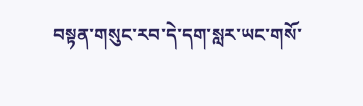བསྟན་གསུང་རབ་དེ་དག་སླར་ཡང་གསོ་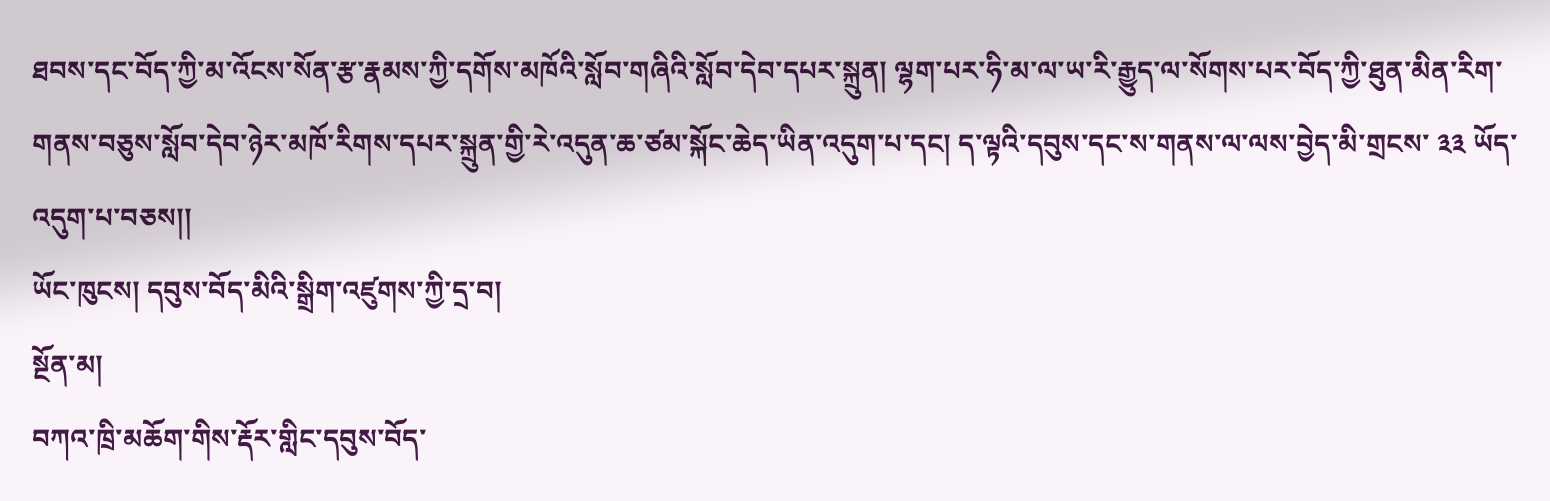ཐབས་དང་བོད་ཀྱི་མ་འོངས་སོན་རྩ་རྣམས་ཀྱི་དགོས་མཁོའི་སློབ་གཞིའི་སློབ་དེབ་དཔར་སྐྲུན། ལྷག་པར་ཧི་མ་ལ་ཡ་རི་རྒྱུད་ལ་སོགས་པར་བོད་ཀྱི་ཐུན་མིན་རིག་གནས་བཅུས་སློབ་དེབ་ཉེར་མཁོ་རིགས་དཔར་སྐྲུན་གྱི་རེ་འདུན་ཆ་ཙམ་སྐོང་ཆེད་ཡིན་འདུག་པ་དང། ད་ལྟའི་དབུས་དང་ས་གནས་ལ་ལས་བྱེད་མི་གྲངས་ ༣༣ ཡོད་འདུག་པ་བཅས།།
ཡོང་ཁུངས། དབུས་བོད་མིའི་སྒྲིག་འཛུགས་ཀྱི་དྲ་བ།
སྔོན་མ།
བཀའ་ཁྲི་མཆོག་གིས་རྡོར་གླིང་དབུས་བོད་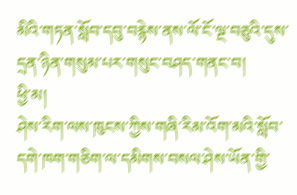མིའི་གཏན་སློབ་དབུ་བརྙེས་ནས་ལོ་ངོ་ལྔ་བཅུའི་དུས་དྲན་ཉིན་གསུམ་པར་གསུང་བཤད་གནང་བ།
ཕྱི་མ།
ཤེས་རིག་ལས་ཁུངས་ཀྱིས་གཞི་རིམ་འོག་མའི་སློབ་དགེ་ཁག་གཅིག་ལ་དམིགས་བསལ་ཤེས་ཡོན་གྱི་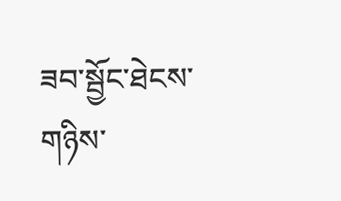ཟབ་སྦྱོང་ཐེངས་གཉིས་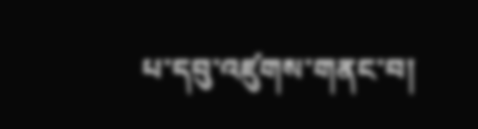པ་དབུ་འཛུགས་གནང་བ།